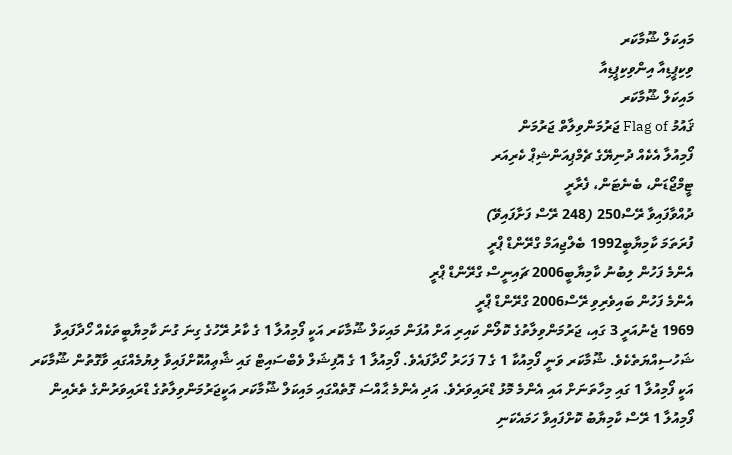މައިކަލް ޝޫމާކަރ
ވިކިޕީޑިއާ އިންވިކިޕީޑިއާ
މައިކަލް ޝޫމާކަރ
ޤައުމު Flag of ޖަރުމަންވިލާތް ޖަރުމަން
ފޯމިއުލާ އެކެއް ދުނިޔޭގެ ޗެމްޕިއަންޝިޕް ކެރިއަރ
ޓީމްޖޯޑަން، ބެނެޓަން، ފެރާރީ
ދުއްވާފައިވާ ރޭސް250 (248 ރޭސް ފަށާފައިވޭ)
ފުރަތަމަ ކާމިޔާބީ1992 ބެލްޖިއަމް ގްރޭންޑް ޕްރީ
އެންމެ ފަހުން ލިބުނު ކާމިޔާބީ2006 ޗައިނީސް ގްރޭންޑް ޕްރީ
އެންމެ ފަހުން ބައިވެރިވި ރޭސް2006 ގްރޭންޑް ޕްރީ
1969 ޖެނުއަރީ 3 ގައި، ޖަރުމަންވިލާތުގެ ކޮލޯން ކައިރި އަށް އުފަން މައިކަލް ޝޫމާކަރ އަކީ ފޯމިއުލާ 1 ގެ ކާރު ރޭހުގެ ގިނަ ގުނަ ކާމިޔާބީތަކެއް ހޯދާފައިވާ ޝަހުސިއްޔަތެކެވެ. ޝޫމާކަރ ވަނީ ފޯމިއުކާ 1 ގެ 7 ފަހަރު ހޯދާފައެވެ. ފޯމިއުލާ 1 ގެ އޮފިޝަލް ވެބްސައިޓް ގައި ޝާޢިއުކޮށްފައިވާ ލިޔުމެއްގައި ވާގޮތުން ޝޫމާކަރ އަކީ ފޯމިއުލާ 1 ގައި މިހާތަނަށް އައި އެންމެ މޮޅު ޑްރައިވަރެވެ. އަދި އެންމެ ޙާއްސަ ގޮތެއްގައި މައިކަލް ޝޫމާކަރ އަކީޖަރުމަންވިލާތުގެ ޑްރައިވަރުންގެ ތެރެއިން ފޯމިއުލާ 1 ރޭސް ކާމިޔާބު ކޮށްފައިވާ ހަމައެކަނި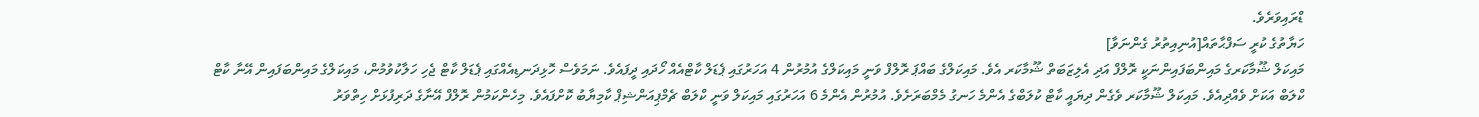ޑްރައިވަރެވެ.
ހަޔާތުގެ ކުރީ ސަފްޙާތައް[އުނިއިތުރު ގެންނަވާ]
މައިކަލް ޝޫމާކަރގެ މައިންބަފައިންނަކީ ރޮލްފް އަދި އެލިޒަބަތް ޝޫމާކަރ އެވެ. މައިކަލްގެ ބައްޕަ ރޮލްފް ވަނީ މައިކަލްގެ އުމުރުން 4 އަހަރުގައި ޕެޑަލް ކާޓްއެއް ހޯދައި ދީފައެވެ. ނަމަވެސް ހޮޅިދަނޑިއެއްގައި ޕެޑަލް ކާޓް ޖެހި ހަލާކުވުމުން، މައިކަލްގެ މައިންބަފައިން އޭނާ ކާޓް ކްލަބް އަކަށް ވެއްދިއެވެ. މައިކަލް ޝޫމާކަރ ވެގެން ދިޔައީ ކާޓް ކުލަބްގެ އެންމެ ހަނގު މެމްބަރަށެވެ. އުމުރުން އެންމެ 6 އަހަރުގައި މައިކަލް ވަނީ ކްލަބް ޗެމްޕިއަންޝިޕް ކާމިޔާބު ކޮށްފައެވެ. މިހެންކަމުން ރޮލްފް އޭނާގެ ދަރިފުޅަށް ހިތްވަރު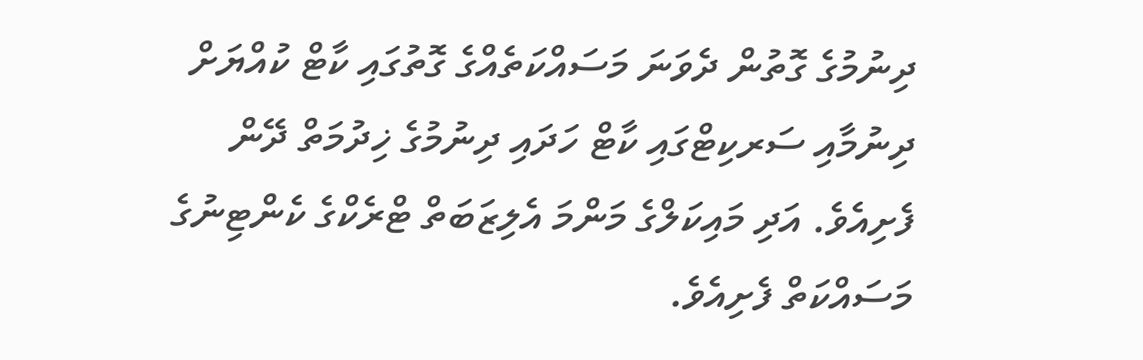ދިނުމުގެ ގޮތުން ދެވަނަ މަސައްކަތެއްގެ ގޮތުގައި ކާޓް ކުއްޔަށް ދިނުމާއި ސަރކިޓްގައި ކާޓް ހަދައި ދިނުމުގެ ޚިދުމަތް ދޭން ފެށިއެވެ. އަދި މައިކަލްގެ މަންމަ އެލިޒަބަތް ޓްރެކްގެ ކެންޓިނުގެ މަސައްކަތް ފެށިއެވެ.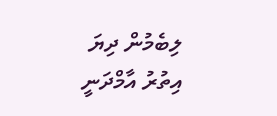ލިބެމުން ދިޔަ އިތުރު އާމްދަނީ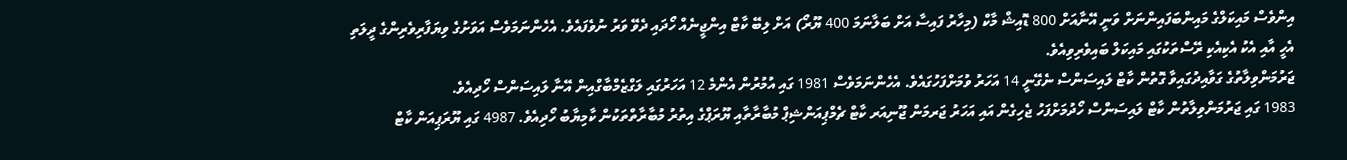އިންވެސް މައިކަލްގެ މައިންބަފައިންނަށް ވަނީ އޭނާއަށް 800 ޑޮއިޝް މާކް (މިހާރު ފައިސާ އަށް ބަލާނަމަ 400 ޔޫރޯ) އަށް ލިބޭ ކާޓް އިންޖީނެއް ހޯދައި ދެވޭ ވަރު ނުވެފައެވެ. އެހެންނަމަވެސް އަވަށުގެ ވިޔަފާރިވެރިންގެ ދީލަތި އެހީ އާއި އެކު އެކިއެކި ރޭސްތަކުގައި މައިކަލް ބައިވެރިވިއެވެ.
ޖަރުމަންވިލާތުގެ ގަވާއިދުގައިވާ ގޮތުން ކާޓް ލައިސަންސް ނެގޭނީ 14 އަހަރު ވުމަށްފަހުގައެވެ. އެހެންނަމަވެސް 1981 ގައި އުމުރުން އެންމެ 12 އަހަރުގައި ލަގްޒެމްބާގްއިން އޭނާ ލައިސަންސް ހޯދިއެވެ.
1983 ގައި ޖަރުމަންވިލާތުން ކާޓް ލައިސަންސް ހޯދުމަށްފަހު ޖެހިގެން އައި އަހަރު ޖަރމަން ޖޫނިއަރ ކާޓް ޗެމްޕިއަންޝިޕް މުބާރާތާއި ޔޫރަޕްގެ އިތުރު މުބާރާތްތަކުން ކާމިޔާބު ހޯދިއެވެ. 4987 ގައި ޔޫރަޕިއަން ކާޓް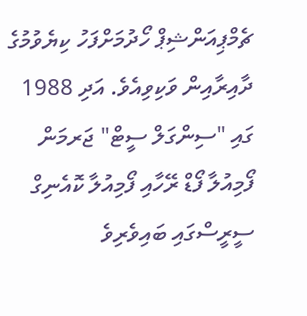ޗެމްޕިއަންޝިޕް ހޯދުމަށްފަހު ކިޔެވުމުގެ ދާއިރާއިން ވަކިވިއެވެ. އަދި 1988 ގައި "ސިންގަލް ސީޓް" ޖަރމަން ފޯމިއުލާ ފޯޑް ރޭހާއި ފޯމިއުލާ ކޮއެނިގް ސީރީސްގައި ބައިވެރިވެ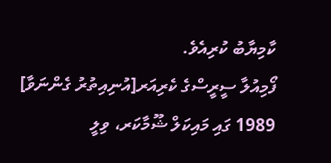ކާމިޔާބު ކުރިއެވެ.
ފޯމިއުލާ ސީރީސްގެ ކެރިއަރ[އުނިއިތުރު ގެންނަވާ]
1989 ގައި މައިކަލް ޝޫމާކަރ، ވިލީ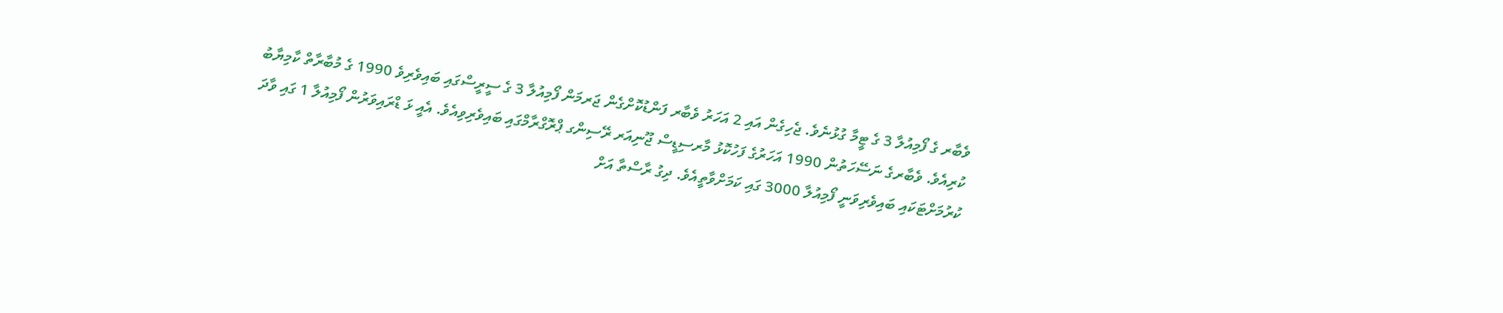ވެބާރ ގެ ފޯމިއުލާ 3 ގެ ޓީމާ ގުޅުނެވެ. ޖެހިގެން އައި 2 އަހަރު ވެބާރ ފަންޑުކޮށްގެން ޖަރމަން ފޯމިއުލާ 3 ގެ ސީރީސްގައި ބައިވެރިވެ 1990 ގެ މުބާރާތް ކާމިޔާބު ކުރިއެވެ. ވެބާރގެ ނަސޭހަތުން 1990 އަހަރުގެ ފަހުކޮޅު މާރސިޑީސް ޖޫނިއަރ ރޭސިންގ ޕްރޮގްރާމްގައި ބައިވެރިވިއެވެ. އެއީ ޅަ ޑްރައިވަރުން ފޯމިއުލާ 1 ގައި ވާދަ ކުރުމަށްޓަކައި ބައިވެރިވަނީ ފޯމިއުލާ 3000 ގައި ކަމަށްވާތީއެވެ. ދިގު ރާސްތާ އަށް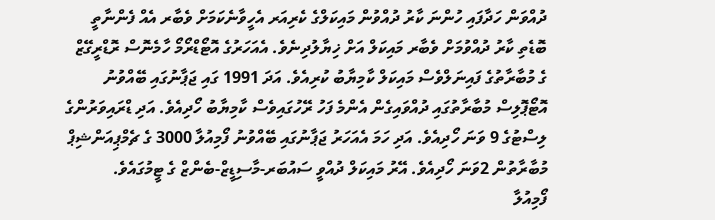ދުއްވަން ހަދާފައި ހުންނަ ކާރު ދުއްވުން މައިކަލްގެ ކެރިއަރ އެހީވާނެކަމަށް ވެބާރ އެއް ފެންނާތީ ބޮޑެތި ކާރު ދުއްވުމަށް ވެބާރ މައިކަލް އަށް ޚިޔާލުދިނެވެ. އެއަހަރުގެ އޮޓޯޑްރޯމޯ ހާމެނޮސް ރޮޑްރީގޭޒް ގެ މުބާރާތުގެ ފައިނަލްވެސް މައިކަލް ކާމިޔާބު ކުރިއެވެ. އަދަ 1991 ގައި ޖަޕާނުގައި ބޭއްވުނު އޮޓޯޕޮލިސް މުބާރާތުގައި ދުއްވައިގެން އެންމެ ފަހު ރޭހުގައިވެސް ކާމިޔާބު ހޯދިއެވެ. އަދި ޑްރައިވަރުންގެ ލިސްޓުގެ 9 ވަނަ ހޯދިއެވެ. އަދި ހަމަ އެއަހަރު ޖަޕާނުގައި ބޭއްވުނު ފޯމިއުލާ 3000 ގެ ޗެމްޕިއަންޝިޕް މުބާރާތުން 2ވަނަ ހޯދިއެވެ. އޭރު މައިކަލް ދުއްވީ ސައުބަރ-މާސިޑީޒް-ބެންޒް ގެ ޓީމުގައެވެ.
ފޯމިއުލާ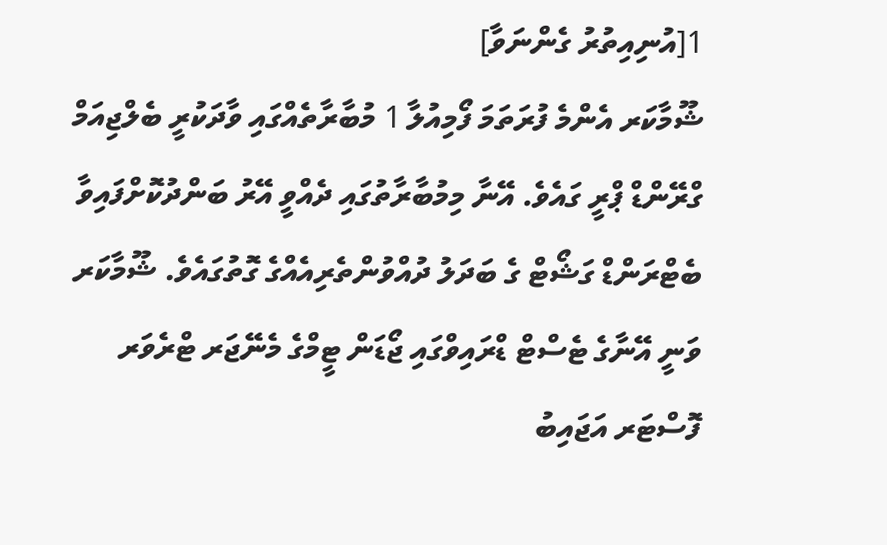1[އުނިއިތުރު ގެންނަވާ]
ޝޫމާކަރ އެންމެ ފުރަތަމަ ފޯމިއުލާ 1 މުބާރާތެއްގައި ވާދަކުރީ ބެލްޖިއަމް ގްރޭންޑް ޕްރީ ގައެވެ. އޭނާ މިމުބާރާތުގައި ދެއްވީ އޭރު ބަންދުކޮށްފައިވާ ބެޓްރަންޑް ގަޝޯޓް ގެ ބަދަލު ދުއްވުންތެރިއެއްގެ ގޮތުގައެވެ. ޝޫމާކަރ ވަނީ އޭނާގެ ޓެސްޓް ޑްރައިވްގައި ޖޯޑަން ޓީމްގެ މެނޭޖަރ ޓްރެވަރ ފޮސްޓަރ އަޖައިބު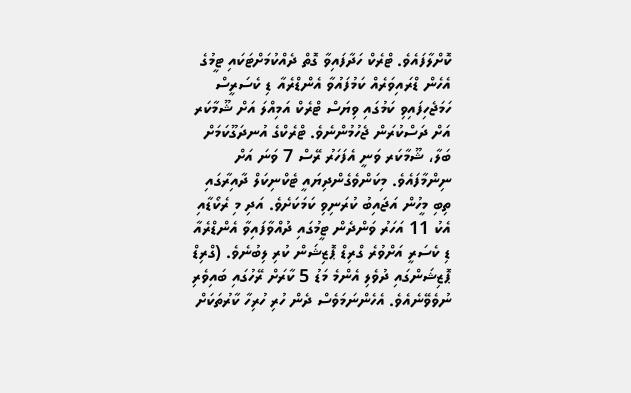ކޮށްލާފައެވެ. ޓްރެކް ހަދާފައިވާ ގޮތް ދެއްކުމަށްޓަކައި ޓީމުގެ އެހެން ޑްރައިވަރެއް ކަމުފައުވާ އެންޑްރެއާ ޑި ކެސަރީސް ހަމަޖެހިފައިވި ކަމުގައި ވިޔަސް ޓްރެކް އަމިއްލަ އަށް ޝޫމާކަރ އަށް ދަސްކުރަން ޖެހުމުންނެވެ. ޓްރެކްގެ އުނދަގޫކަމަށް ބަލާ، ޝޫމާކަރ ވަނީ އެފަހަރު ރޭސް 7 ވަނަ އަށް ނިންމާފައެވެ. މިކަންވެގެންދިޔައީ ޓެކްނިކަލް ދާއިރާގައި ތިބި މީހުން އަޖައިބު ކުރަނިވި ކަމަކަށެވެ. އަދި މި ރެކޯޑާއި އެކު 11 އަހަރު ވަންދެން ޓީމުގައި ދުއްވާފައިވާ އެންޑްރެއާ ޑި ކެސަރީ އަށްވުރެ ގްރިޑް ޕޮޒިޝަން ކުރި ލިބުނެވެ. (ގްރިޑް ޕޮޒިޝަންގައި ދުވެލި އެންމެ މަޑު 5 ކާރަށް ރޭހުގައި ބައިވެރި ނުވެވޭނެއެވެ. އެހެންނަމަވެސް ދެން ހުރި ހުރިހާ ކާރުތަކަށް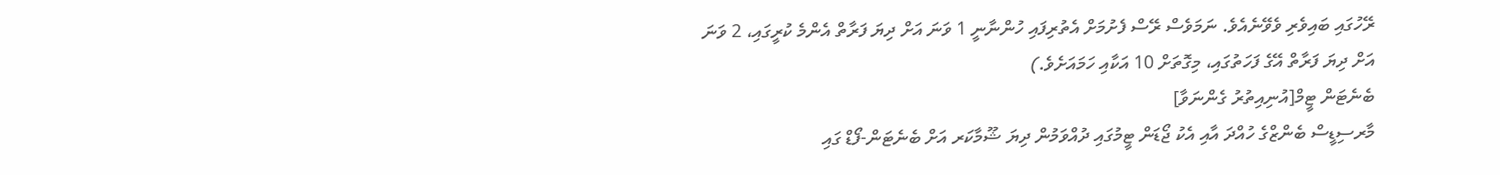ރޭހުގައި ބައިވެރި ވެވޭނެއެވެ. ނަމަވެސް ރޭސް ފެށުމަށް އެތުރިފައި ހުންނާނީ 1 ވަނަ އަށް ދިޔަ ފަރާތް އެންމެ ކުރީގައި، 2 ވަނަ އަށް ދިޔަ ފަރާތް އޭގެ ފަހަތުގައި، މިގޮތަށް 10 އަކާއި ހަމައަށެވެ.)
ބެނެޓަން ޓީމް[އުނިއިތުރު ގެންނަވާ]
މާރސިޑީސް ބެންޒްގެ ހުއްދަ އާއި އެކު ޖޯޑަން ޓީމުގައި ދުއްވަމުން ދިޔަ ޝޫމާކަރ އަށް ބެނެޓަން-ފޯޑް ގައި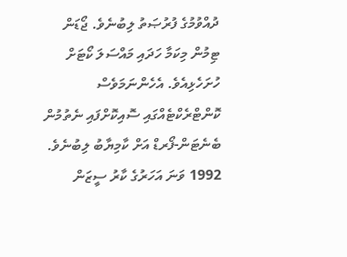ދުއްވުމުގެ ފުރުޞަތު ލިބުނެވެ. ޖޯޑަން ޓިމުން މިކަމާ ހަދައި މައްސަލަ ކޯޓަށް ހުށަހެޅިއެވެ. އެހެންނަމަވެސް ކޮންޓްރެކްޓެއްގައި ސޮއިކޮށްފައި ނެތުމުން ބެނެޓަން-ފޯރޑް އަށް ކާމިޔާބު ލިބުނެވެ. 1992 ވަނަ އަހަރުގެ ކާރު ސީޒަން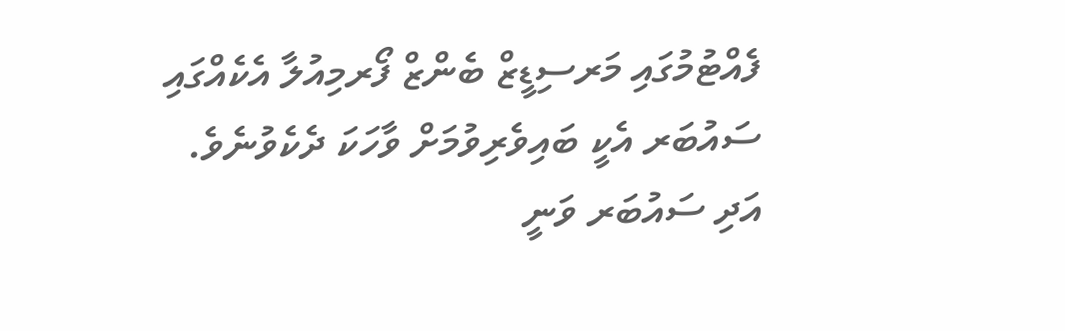ފެއްޓުމުގައި މަރސިޑީޒް ބެންޒް ފޯރމިއުލާ އެކެއްގައި ސައުބަރ އެކީ ބައިވެރިވުމަށް ވާހަކަ ދެކެވުނެވެ. އަދި ސައުބަރ ވަނީ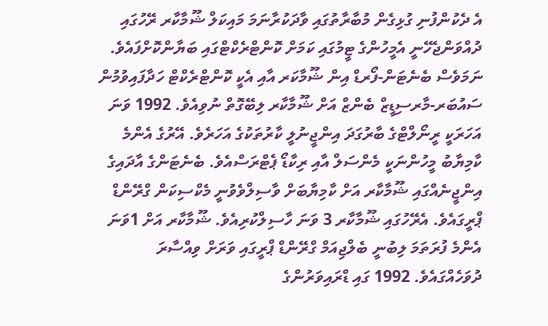އެ ދެކުންފުނި ގުޅިގެން މުބާރާތުގައި ވާދަކުރާނަމަ މައިކަލް ޝޫމާކާރ ރޭހުގައި ދުއްވަންޖެހޭނީ އެމީހުންގެ ޓީމުގައި ކަމަށް ކޮންޓްރެކްޓްގައި ބަޔާންކޮށްފައެވެ. ނަމަވެސް ބެނެޓަން-ފޯރޑް އިން ޝޫމާކަރ އާއި އެކީ ކޮންޓްރެކްޓް ހަދާފައިވުމުން ސައުބަރ-މާރސިޑީޒް ބެންޒް އަށް ޝޫމާކާރ ލިބޭގޮތް ނުވިއެވެ. 1992 ވަނަ އަހަރަކީ ރީނޯލްޓްގެ ބާރުގަދަ އިންޖީނުލީ ކާރުތަކުގެ އަހަރެވެ. އޭރުގެ އެންމެ ކާމިޔާބު މީހުންނަކީ މެންސަލް އާއި ރިކާޑޯ ޕެޓްރަސްއެވެ. ބެނެޓަންގެ އާދައިގެ އިންޖީނެއްގައި ޝޫމާކާރ އަށް ކާމިޔާބަށް ވާސިލްވެވުނީ މެކްސިކަން ގްރޭންޑް ޕްރީގައެވެ. އެރޭހުގައި ޝޫމާކާރ 3 ވަނަ ހާސިލްކުރިއެވެ. ޝޫމާކާރ އަށް 1ވަނަ އެންމެ ފުރަތަމަ ލިބުނީ ބެލްޖިއަމް ގްރޭންޑް ޕްރީގައި ވަރަށް ވިއްސާރަ ދުވަހެއްގައެވެ. 1992 ގައި ޑްރައިވަރުންގެ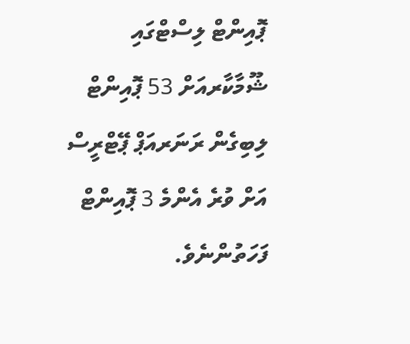ޕޮއިންޓް ލިސްޓްގައި ޝޫމާކާރއަށް 53 ޕޮއިންޓް ލިބިގެން ރަނަރއަޕް ޕޭޓްރީސް އަށް ވުރެ އެންމެ 3 ޕޮއިންޓް ފަހަތުންނެވެ.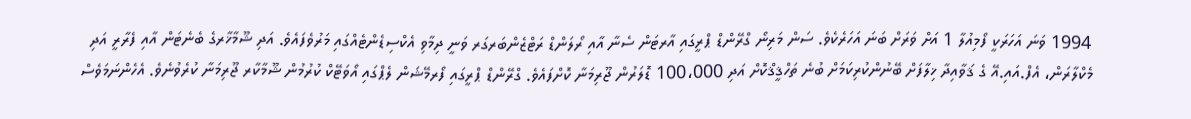1994 ވަނަ އަހަރަކީ ފޯމިއުލާ 1 އަށް ވަރަށް ބަނަ އަހަރެކެވެ. ސަން މަރިނޯ ގްރޭންޑް ޕްރީގައި އާރޓަން ސެނާ އާއި ރޯލަންޑް ރަޓްޒެންބަރގަރ ވަނީ ދިމާވި އެކްސިޑެންޓެއްގައި މަރުވެފައެވެ. އަދި ޝޫމާޚާރގެ ބެނެޓަން އާއި ފެރާރީ އަދި މެކްލާރަން، އެފް.އައި.އޭ ގެ ޤަވާއިދާ ޚިލާފަށް ބޭނުންކުރިކަމަށް ބުނެ ތަހްޤީޤްކޮށް އަދި 100،000 ޑޮލަރުން ޖޫރިމަނާ ކޮށްފައެވެ. ގްރޭންޑް ޕްރީގައި ފޯރމޭޝަން ލެޕްގައި އޯވަޓޭކް ކުރުމުން ޝޫމާކާރ ޖޫރިމަނާ ކުރެވުނެވެ. އެހެންނަމަވެސް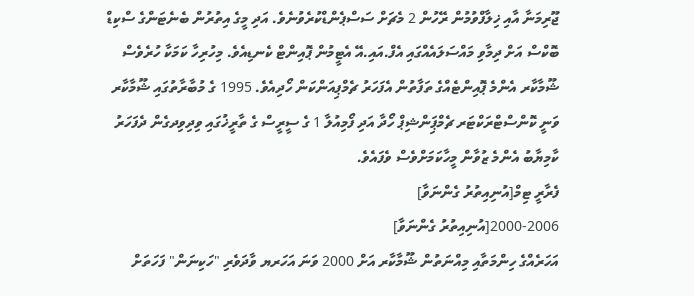ޖޫރިމަނާ އާއި ޚިލާފްވުމުން ރޭހުން 2 މެޗަށް ސަސްޕެންޑްކުރެވުނެވެ. އަދި މީގެ އިތުރުން ބެނެޓަންގެ ސްކިޑް ބޮކްސް އަށް ދިމާވި މައްސަލައެއްގައި އެފް.އައި.އޭ އެޓީމުން ޕޮއިންޓް ކެނޑިއެވެ. މިހުރިހާ ކަމަކާ ހުރެވެސް ޝޫމާކާރ އެންމެ ޕޮއިންޓެއްގެ ތަފާތުން އެފަހަރު ޗެމްޕިއަންކަން ހޯދިއެވެ. 1995 ގެ މުބާރާތުގައި ޝޫމާކާރ ވަނީ ކޮންސްޓްރަކްޓަރ ޗެމްޕިަންޝިޕް ހޯދާ އަދި ފޯމިއުލާ 1 ގެ ސީރީސް ގެ ތާރީޚުގައި ވިދިވިދގެން ދެފަހަރު ކާމިޔާބު އެންމެ ޒުވާން މީހާކަމަށްވެސް ވެފައެވެ.
ފެރާރީ ޓިމް[އުނިއިތުރު ގެންނަވާ]
2000-2006[އުނިއިތުރު ގެންނަވާ]
އަހަރެއްގެ ހިންމަތާއި މިއްނަތުން ޝޫމާކާރ އަށް 2000 ވަނަ އަހަރޔ ވާދަވެރި "ހަކިނަން" ފަހަތަށް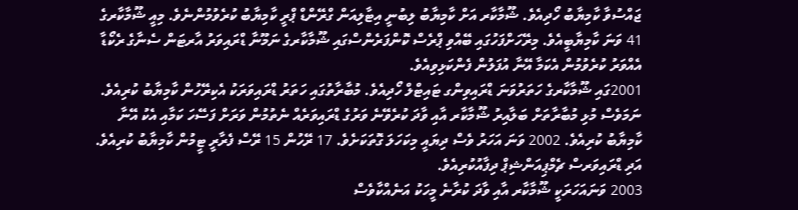ޖައްސުވާ ކާމިޔާބު ހޯދިއެވެ. ޝޫމާކާރ އަށް ކާމިޔާބު ލިބުނީ އިޓާލިއަން ގްރޭންޑް ޕްރީ ކާމިޔާބު ކުރެވުމުންނެވެ. މިއީ ޝޫމާކާރގެ 41 ވަނަ ކާމިޔާބީއެވެ. މިރޭހަށްފަހުގައި ބޭއްވި ޕްރެސް ކޮންފަރެންސްގައި ޝޫމާކާރގެ ނަމޫނާ ޑްރައިވަރު އާރޓަން ސެނާގެ ރެކޯޑާ އެއްވަރު ކުރެވުމުން އެކަމާ އޭނާ އުފަލުން ފެންކަޅިވިއެވެ.
2001ގައި ޝޫމާކާރގެ ހަތަރުވަނަ ޑްރައިވިންގ ޓައިޓްލް ހޯދިއެވެ. މުބާރާތުގައި ހަތަރު ޑްރައިވަރަކު އެކިރޭހުން ކާމިޔާބު ކުރިއެވެ. ނަމަވެސް މުޅި މުބާރާތަށް ބަލާއިރު ޝޫމާކާރ އާއި ވާދަ ކުރެވޭނެ ވަރުގެ ޑްރައިވަރެއް ނެތުމުން ވަރަށް ފަސޭހަ ކަމާއި އެކު އޭނާ ކާމިޔާބު ކުރިއެވެ. 2002 ވަނަ އަހަރު ވެސް ދިޔައީ މިކަހަލަ ގޮތަކަށެވެ. 17 ރޭހުން 15 ރޭސް ފެރާރީ ޓީމުން ކާމިޔާބު ކުރިއެވެ. އަދި ޑްރައިވަރސް ޗެމްޕިއަންޝިޕް ދިފާއުކުރިއެވެ.
2003 ވަނައަހަރަކީ ޝޫމާކާރ އާއި ވާދަ ކުރާނެ މީހަކު އަނެއްކާވެސް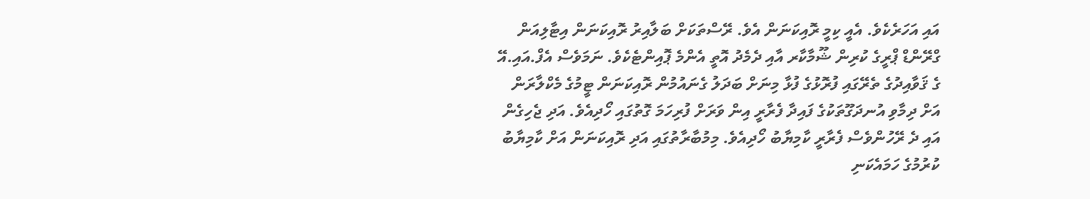އައި އަހަރެކެވެ. އެއީ ކިމީ ރޮއިކަނަން އެވެ. ރޭސްތަކަށް ބަލާއިރު ރޮއިކަނަން އިޓާލިއަން ގްރޭންޑް ޕްރީގެ ކުރިން ޝޫމާކާރ އާއި ދެމެދު އޮތީ އެންމެ ޕޮއިންޓެކެވެ. ނަމަވެސް އެފް.އައި.އޭ ގެ ޤަވާއިދުގެ ތެރޭގައި ފުރޮޅުގެ ފުޅާ މިނަށް ބަދަލު ގެނައުމުން ރޮއިކަނަން ޓީމުގެ މެކްލާރަން އަށް ދިމާވި އުނދަގޫތަކުގެ ފައިދާ ފެރާރީ އިން ވަރަށް ފުރިހަމަ ގޮތުގައި ހޯދިއެވެ. އަދި ޖެހިގެން އައި ދެ ރޭހުންވެސް ފެރާރީ ކާމިޔާބު ހޯދިއެވެ. މިމުބާރާތުގައި އަދި ރޮއިކަނަން އަށް ކާމިޔާބު ކުރުމުގެ ހަމައެކަނި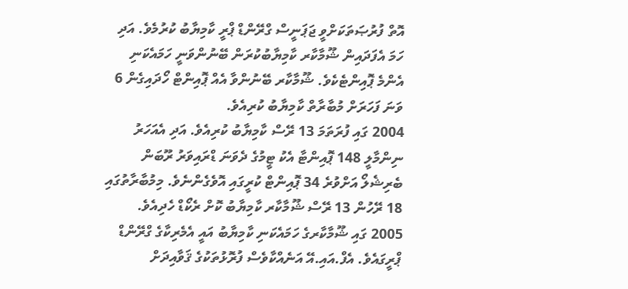އޮތް ފުރުޞަތަކަށްވީ ޖަޕަނީސް ގްރޭންޑް ޕްރީ ކާމިޔާބު ކުރުމެވެ. އަދި ހަމަ އެފަދައިން ޝޫމާކާރ ކާމިޔާބުކުރަން ބޭނުންވަނީ ހަމައެކަނި އެންމެ ޕޮއިންޓެކެވެ. ޝޫމާކާރ ބޭނުންވާ އެއް ޕޮއިންޓް ހޯދައިގެން 6 ވަނަ ފަހަރަށް މުބާރާތް ކާމިޔާބު ކުރިއެވެ.
2004 ގައި ފުރަތަމަ 13 ރޭސް ކާމިޔާބު ކުރިއެވެ. އަދި އެއަހަރު ނިންމާލީ 148 ޕޮއިންޓާ އެކު ޓީމުގެ ދެވަނަ ޑްރައިވަރު ރޫބަން ބެރިޝެލޯ އަށްވުރެ 34 ޕޮއިންޓް ކުރީގައި އޮވެގެންނެވެ. މިމުބާރާތުގައި 18 ރޭހުން 13 ރޭސް ޝޫމާކާރ ކާމިޔާބު ކޮށް ރެކޯޑް ހެދިއެވެ.
2005 ގައި ޝޫމާކާރގެ ހަމައެކަނި ކާމިޔާބު އައީ އެމެރިކާގެ ގްރޭންޑް ޕްރީގައެވެ. އެފް.އައި.އޭ އަނެއްކާވެސް ފުރޮޅުތަކުގެ ޤަވާއިދަށް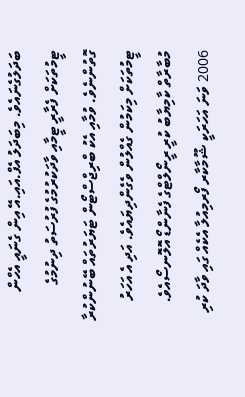ބަދަލުގެނައެވެ. މިބަދަލު އެފް.އައި.އޭ އިން ގެނައީ އެހްން ޓީމުތަކަށް ފެރާރީ ޓީމާއި ވާދަކުރުމުގެ ފުރުސަތު ދިނުމުގެ ގޮތުންނެވެ. ވުމާއި އެކު ބްރިޖްސްޓޯން ޓަޔަރުތައް ބޭނުންކުރާ ޓީމުތަކަށް މިކަމުން ގެއްލުން ވެގެންދިޔައެވެ. އަދި އެ އަހަރު މުބާރާތް ކާމިޔާބު ކުރީ ރީނޯލްޓްގެ ފެނާންޑޯ އޮލޮނސޯއެވެ.
2006 ވަނަ އަހަރަކީ ޝޫމާކާރ ފޯރމިއުލާ އެކެއް ގައި ވާދަ ކުރި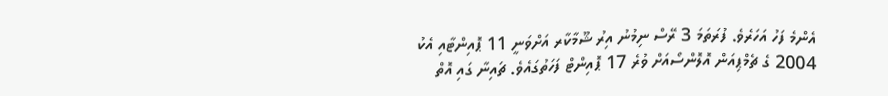އެންމެ ފަހު އަހަރެވެ. ފުރަތަމަ 3 ރޭސް ނިމުނު އިރު ޝޫމާކާރ އަށްވަނީ 11 ޕޮއިންޓާއި އެކު 2004 ގެ ޗެމްޕިއަން އޮލޮންސޯއަށް ވުރެ 17 ޕޮއިންޓް ފަހަތުގައެވެ. ޗައިނާ ގައި އޮތް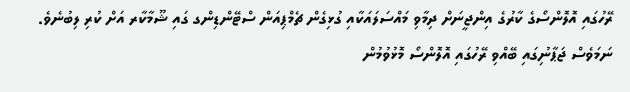ރޭހުގައި އޮލޮންސޯގެ ކާރުގެ އިންޖީނަށް ދިމާވި މައްސަލައަކާއި ގުޅިގެން ޗެމްޕިއަން ސްޓޭންޑިންގ ގައި ޝޫމާކާރ އަށް ކުރި ލިބުނެވެ. ނަމަވެސް ޖަޕާނުިގައި ބޭއްވި ރޭހުގައި އޮލޮންސޯ މޮޅުވުމުން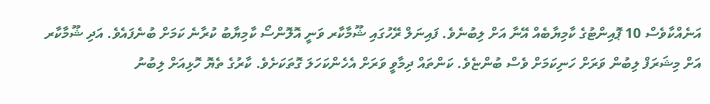އަނެއްކާވެސް 10 ޕޮއިންޓުގެ ކާމިޔާބެއް އޭނާ އަށް ލިބުނެވެ. ފައިނަލް ރޭހުގައި ޝޫމާކާރ ވަނީ އޮލޮންސޯ ކާމިޔާބު ކުރާނެ ކަމަށް ބުނެފައެވެ. އަދި ޝޫމާކާރ އަށް މިޝަރަފް ލިބުން ވަރަށް ހަނިކަމަށް ވެސް ބުންޏެވެ. ކަންތައް ދިމާވީ ވަރަށް އެހެންކަހަލަ ގޮތަކަށެވެ. ކާރުގެ ތެޔޮ ހޮޅިއަށް ލިބުނު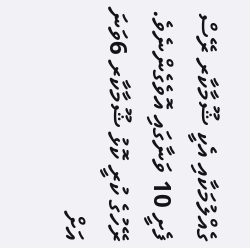ގެއްލުމަކާއި އެކީ ޝޫމާކާރ ރޭސް ފެށީ 10 ވަނާގައި އޮވެގެންނެވެ. ރޭހުގެ ކުރީ ކޮޅު ޝޫމާކާރ 6ވަނަ އަށް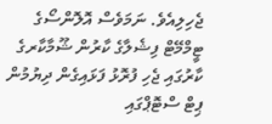ޖެހިލިއެވެ. ނަމަވެސް އޮލޮންސޯގެ ޓީމްމޭޓް ފިޝެލާގެ ކާރުން ޝޫމާކާރގެ ކާރުގައި ޖެހި ފުރޮޅު ފަޅައިގެން ދިޔުމުން ޕިޓް ސްޓޮޕްގައި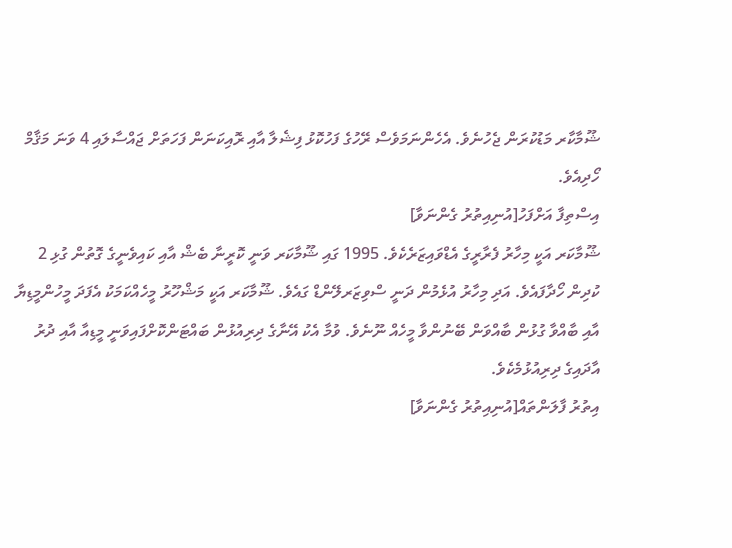ޝޫމާކާރ މަޑުކުރަން ޖެހުނެވެ. އެހެންނަމަވެސް ރޭހުގެ ފަހުކޮޅު ފިޝެލާ އާއި ރޮއިކަނަން ފަހަތަށް ޖައްސާލައި 4 ވަނަ މަޤާމް ހޯދިއެވެ.
އިސްތިފާ އަށްފަހު[އުނިއިތުރު ގެންނަވާ]
ޝޫމާކަރ އަކީ މިހާރު ފެރާރީގެ އެޑްވައިޒަރެކެވެ. 1995 ގައި ޝޫމާކަރ ވަނީ ކޮރީނާ ބެޝް އާއި ކައިވެނީގެ ގޮތުން ގުޅި 2 ކުދިން ހޯދާފައެވެ. އަދި މިހާރު އުޅެމުން ދަނީ ސްވިޒަރލޭންޑް ގައެވެ. ޝޫމާކަރ އަކީ މަޝްހޫރު މީހެއްކަމަކު އެފަދަ މީހުންމީޑިޔާ އާއި ބާއްވާ ގުޅުން ބާއްވަން ބޭނުންވާ މީހެއް ނޫނެވެ. ވުމާ އެކު އޭނާގެ ދިރިއުޅުން ބައްޓަންކޮށްފައިވަނީ މީޑިއާ އާއި ދުރު އާދައިގެ ދިރިއުޅުމެކެވެ.
އިތުރު ފާލަންތައް[އުނިއިތުރު ގެންނަވާ]